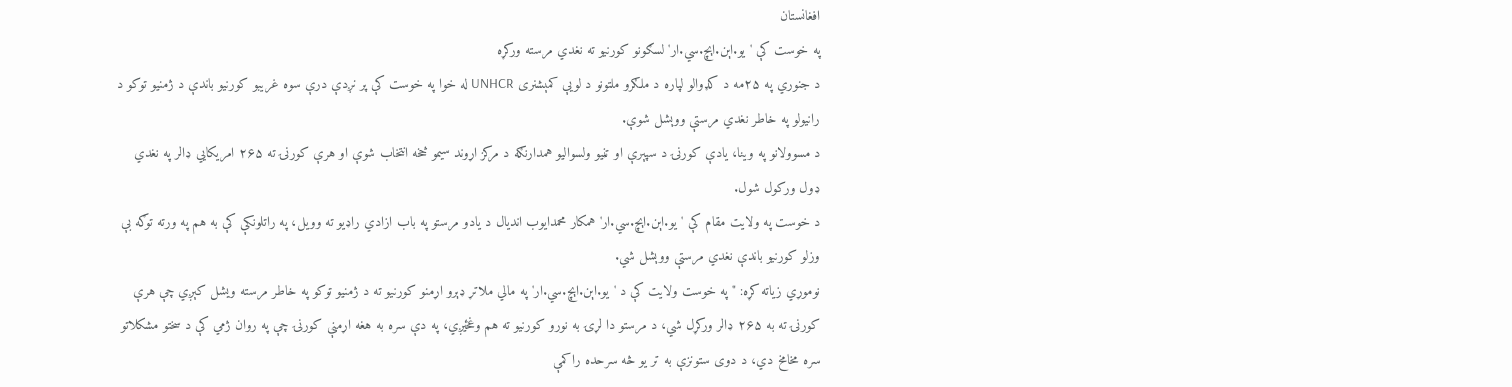افغانستان
په خوست کې 'یو.اېن.اېچ.سي.ار' لسګونو کورنیو ته نغدي مرسته ورکړه
د جنوري په ۲۵مه د کډوالو لپاره د ملګرو ملتونو د لويې کمېشنری UNHCR له خوا په خوست کې پر نږدې درې سوه غریبو کورنیو باندې د ژمنیو توکو د رانیولو په خاطر نغدي مرستې ووېشل شوې.
د مسوولانو په وینا، یادې کورنۍ د سپېرې او تڼیو ولسوالیو همدارنګه د مرکز اړوند سیمو څخه انتخاب شوې او هرې کورنۍ ته ۲۶۵ امریکايي ډالر په نغدي ډول ورکول شول.
د خوست په ولایت مقام کې 'یو.اېن.اېچ.سي.ار' همکار محمدایوب اندیال د یادو مرستو په باب ازادي راډیو ته وویل، په راتلونکې کې به هم په ورته توګه بې وزلو کورنیو باندې نغدي مرستې ووېشل شي.
نوموړي زیاته کړه: "په خوست ولایت کې د 'یو.اېن.اېچ.سي.ار' په مالي ملاتړ ډېرو اړمنو کورنیو ته د ژمنیو توکو په خاطر مرسته ویشل کېږي چې هرې کورنۍ ته به ۲۶۵ ډالر ورکړل شي، د مرستو دا لړۍ به نورو کورنیو ته هم وغځیږي، په دې سره به هغه اړمنې کورنۍ چې په روان ژمي کې د سختو مشکلاتو سره مخامخ دي، د دوی ستونزې به تر یو څه سرحده راکمې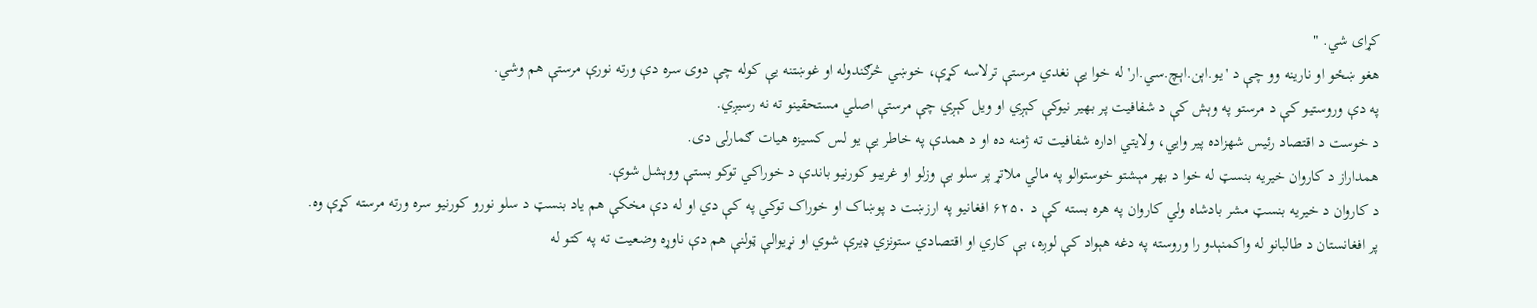کړای شي. "
هغو ښځو او نارینه وو چې د 'یو.اېن.اېچ.سي.ار' له خوا يې نغدي مرستې ترلاسه کړې، خوښي څرګندوله او غوښتنه يې کوله چې دوی سره دې ورته نورې مرستې هم وشي.
په دې وروستیو کې د مرستو په وېش کې د شفافیت پر بهیر نیوکې کېږي او ویل کېږي چې مرستې اصلي مستحقینو ته نه رسیږي.
د خوست د اقتصاد رئیس شهزاده پیر وايي، ولایتي اداره شفافیت ته ژمنه ده او د همدې په خاطر يې یو لس کسیزه هیات ګمارلی دی.
همداراز د کاروان خیریه بنسټ له خوا د بهر مېشتو خوستوالو په مالي ملاتړ پر سلو بې وزلو او غریبو کورنیو باندې د خوراکي توکو بستې ووېشل شوې.
د کاروان د خیریه بنسټ مشر بادشاه ولي کاروان په هره بسته کې د ۶۲۵۰ افغانیو په ارزښت د پوښاک او خوراک توکي په کې دي او له دې مخکې هم یاد بنسټ د سلو نورو کورنیو سره ورته مرسته کړې وه.
پر افغانستان د طالبانو له واکمنېدو را وروسته په دغه هېواد کې لوږه، بې کاري او اقتصادي ستونزي ډیرې شوي او نړیوالې ټولنې هم دې ناوړه وضعیت ته په کتو له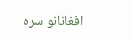افغانانو سره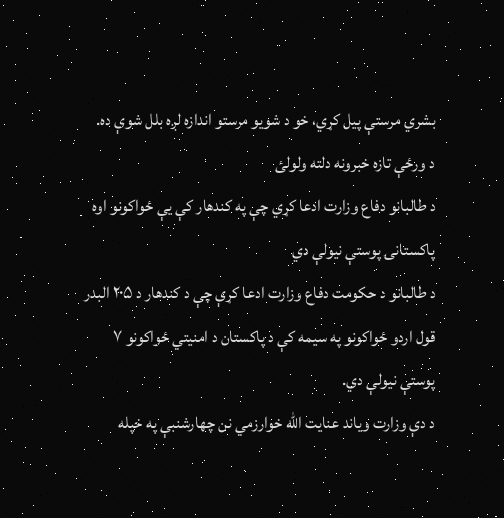بشري مرستې پیل کړي، خو د شویو مرستو اندازه لږه بلل شوې ده.
د ورځې تازه خبرونه دلته ولولئ
د طالبانو دفاع وزارت ادعا کړي چې په کندهار کې یې ځواکونو اوه پاکستانۍ پوستې نیولې دي
د طالبانو د حکومت دفاع وزارت ادعا کړې چې د کندهار د ۲۰۵ البدر قول اردو ځواکونو په سیمه کې د پاکستان د امنیتي ځواکونو ۷ پوستې نیولې دي.
د دې وزارت ویاند عنایت الله خوارزمي نن چهارشنبې په خپله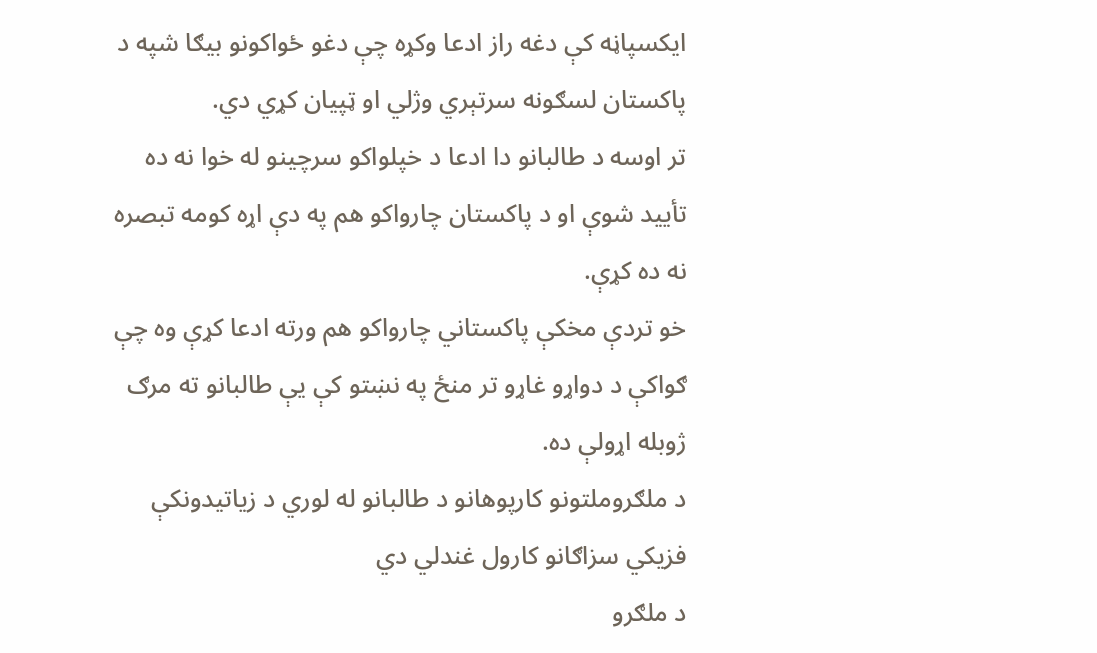ایکسپاڼه کې دغه راز ادعا وکړه چې دغو ځواکونو بیګا شپه د پاکستان لسګونه سرتېري وژلي او ټپیان کړي دي.
تر اوسه د طالبانو دا ادعا د خپلواکو سرچینو له خوا نه ده تأیید شوې او د پاکستان چارواکو هم په دې اړه کومه تبصره نه ده کړې.
خو تردې مخکې پاکستاني چارواکو هم ورته ادعا کړې وه چې ګواکې د دواړو غاړو تر منځ په نښتو کې یې طالبانو ته مرګ ژوبله اړولې ده.
د ملګروملتونو کارپوهانو د طالبانو له لوري د زیاتیدونکې فزیکي سزاګانو کارول غندلي دي
د ملګرو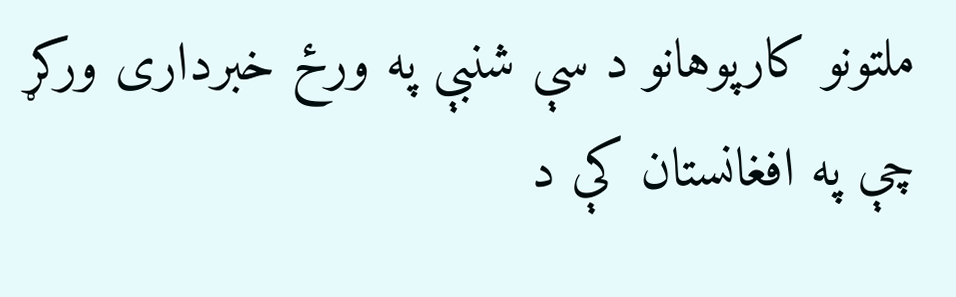ملتونو کارپوهانو د سې شنبې په ورځ خبرداری ورکړ چې په افغانستان کې د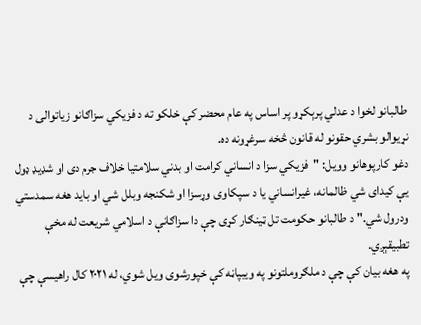طالبانو لخوا د عدلي پرېکړو پر اساس په عام محضر کې خلکو ته د فزیکي سزاګانو زیاتوالی د نړیوالو بشري حقونو له قانون څخه سرغړونه ده.
دغو کارپوهانو وویل: "فزیکي سزا د انساني کرامت او بدني سلامتیا خلاف جرم دی او شډیډ ډول یې کیدای شي ظالمانه، غیرانساني یا د سپکاوی وړسزا او شکنجه وبلل شي او باید هغه سمدستي ودرول شي." د طالبانو حکومت تل ټینګار کړی چې دا سزاګانې د اسلامي شریعت له مخې تطبیقېږي.
په هغه بیان کې چې د ملګروملتونو په ویبپاڼه کې خپورشوی ویل شوي، له ۲۰۲۱ کال راهیسې چې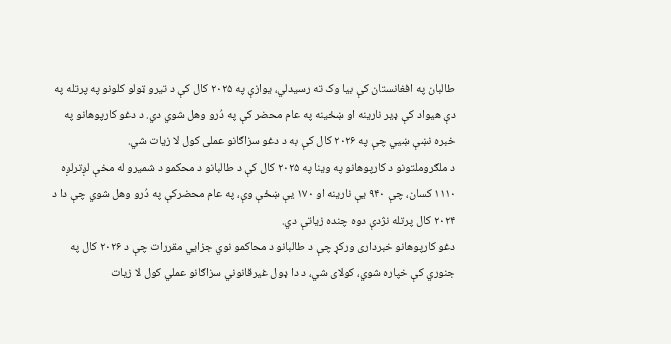طالبان په افغانستان کې بیا وک ته رسیدلي، یوازې په ۲۰۲۵ کال کې د تیرو ټولو کلونو په پرتله په دې هیواد کې ډیر نارینه او ښځینه په عام محضر کې په دُرو وهل شوي دي. د دغو کارپوهانو په خبره نښې ښيي چې په ۲۰۲۶ کال کې به د دغو سزاګانو عملی کول لا زیات شي.
د ملګروملتونو د کارپوهانو په وینا په ۲۰۲۵ کال کې د طالبانو د محکمو د شمیرو له مخې لږترلږه ۱۱۱۰ کسان، چې ۹۴۰ یې نارینه او ۱۷۰ یې ښځې وې، په عام محضرکې په دُرو وهل شوي چې دا د ۲۰۲۴ کال پرتله نژدې دوه چنده زیاتې دي.
دغو کارپوهانو خبرداری ورکړ چې د طالبانو د محاکمو نوي جزایي مقررات چې د ۲۰۲۶ کال په جنوري کې خپاره شوي، کولای شي، د دا ډول غیرقانوني سزاګانو عملي کول لا زیات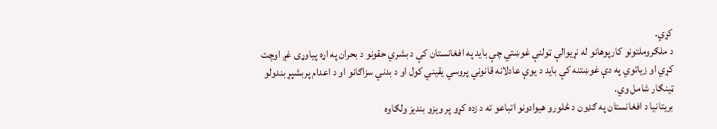کړي.
د ملګروملتونو کارپوهانو له نړیوالې ټولنې غوښتي چې بايد په افغانستان کې د بشري حقونو د بحران په اړه پیاوړی غږ اوچت کړي او زیاتوي په دې غوښتنه کې باید د یوې عادلانه قانوني پروسي یقیني کول او د بدني سزاګانو او د اعدام پربشپړ بندولو ټینګار شامل وي.
بریتانیا د افغانستان په ګډون د څلورو هیوادونو اتباعو ته د زده کړو پر ویزو بندیز ولګاوه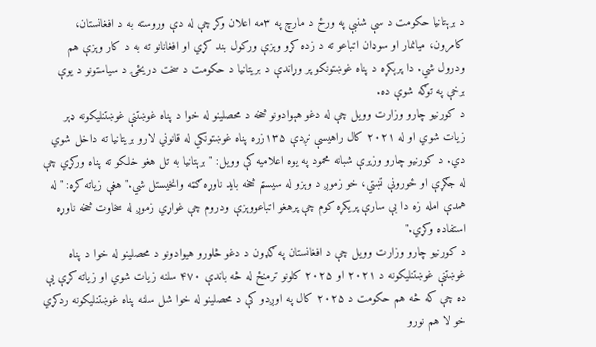د برېتانیا حکومت د سې شنبې په ورځ د مارچ په ۳مه اعلان وکړ چې له دې وروسته به د افغانستان، کامرون، میانمار او سوډان اتباعو ته د زده کړو وېزې ورکول بند کړي او افغانانو ته به د کار وېزې هم ودرول شي. دا پرېکړه د پناه غوښتونکو پر وړاندې د بریتانیا د حکومت د سخت دریځۍ د سیاستونو د یوې برخې په توګه شوې ده.
د کورنیو چارو وزارت وویل چې له دغو هېوادونو څخه د محصلینو له خوا د پناه غوښتنې غوښتنلیکونه ډېر زیات شوي او له ۲۰۲۱ کال راهیسې نږدې ۱۳۵زره پناه غوښتونکي له قانوني لارو بریتانیا ته داخل شوي دي. د کورنیو چارو وزیرې شبانه محمود په یوه اعلامیه کې وویل: "برېتانیا به تل هغو خلکو ته پناه ورکړي چې له جګړې او ځورونې تښتي، خو زموږ د وېزو له سیستم څخه باید ناوړه ګټه وانخیستل شي."هغې زیاته کړه: "له همدې امله زه دا بې سارې پریکړه کوم چې پرهغو اتباعووېزې ودروم چې غواړي زموږ له سخاوت څخه ناوړه استفاده وکړي."
د کورنیو چارو وزارت وویل چې د افغانستان په ګډون د دغو څلورو هیوادونو د محصلینو له خوا د پناه غوښتنې غوښتنلیکونه د ۲۰۲۱ او ۲۰۲۵ کلونو ترمنځ له څه باندې ۴۷۰ سلنه زیات شوي او زیاته کړې یې ده چې که څه هم حکومت د ۲۰۲۵ کال په اوږدو کې د محصلینو له خوا شل سلنه پناه غوښتنلیکونه ردکړي خو لا هم نورو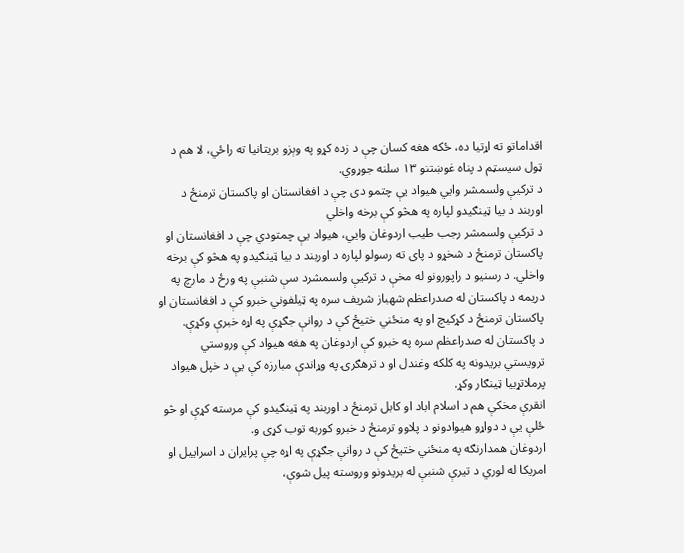اقداماتو ته اړتیا ده، ځکه هغه کسان چې د زده کړو په وېزو بریتانیا ته راځي، لا هم د ټول سیسټم د پناه غوښتنو ۱۳ سلنه جوړوي.
د ترکیې ولسمشر وایي هیواد یې چتمو دی چې د افغانستان او پاکستان ترمنځ د اوربند د بیا ټینګیدو لپاره په هڅو کې برخه واخلي
د ترکیې ولسمشر رجب طیب اردوغان وایي، هیواد یې چمتودي چې د افغانستان او پاکستان ترمنځ د شخړو د پای ته رسولو لپاره د اوربند د بیا ټینګیدو په هڅو کې برخه واخلي. د رسنیو د راپورونو له مخې د ترکیې ولسمشرد سې شنبې په ورځ د مارچ په دریمه د پاکستان له صدراعظم شهباز شریف سره په ټیلفوني خبرو کې د افغانستان او پاکستان ترمنځ د کړکیچ او په منځني ختیځ کې د روانې جګړې په اړه خبرې وکړې.
د پاکستان له صدراعظم سره په خبرو کې اردوغان په هغه هیواد کې وروستي ترویستي بریدونه په کلکه وغندل او د ترهګرۍ په وړاندې مبارزه کې یې د خپل هیواد پرملاتړبیا ټینګار وکړ.
انقرې مخکې هم د اسلام اباد او کابل ترمنځ د اوربند په ټینګیدو کې مرسته کړې او څو ځلې یې د دواړو هیوادونو د پلاوو ترمنځ د خبرو کوربه توب کړی و.
اردوغان همدارنګه په منځني ختیځ کې د روانې جګړې په اړه چې پرایران د اسراییل او امریکا له لوري د تیرې شنبې له بریدونو وروسته پیل شوې،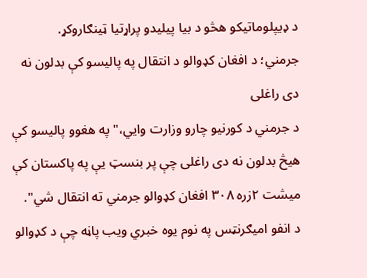د ډیپلوماتیکو هڅو د بیا پیلیدو پراړتیا ټینګاروکړ.
جرمني؛ د افغان کډوالو د انتقال په پالیسو کې بدلون نه دی راغلی
د جرمني د کورنیو چارو وزارت وايي،" په هغوو پالیسو کې هیڅ بدلون نه دی راغلی چې پر بنسټ يې په پاکستان کې میشت ۲زره ۳۰۸ افغان کډوالو جرمني ته انتقال شي".
د انفو امیګرنټس په نوم یوه خبري ویب پاڼه چې د کډوالو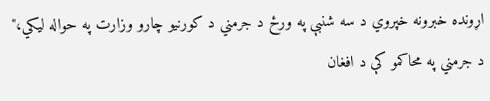اړونده خبرونه خپروي د سه شنبې په ورځ د جرمني د کورنیو چارو وزارت په حواله لیکي،" د جرمني په محاکمو کې د افغان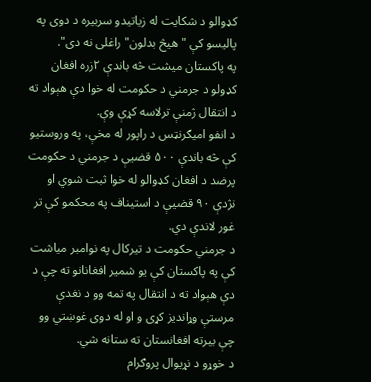کډوالو د شکایت له زیاتیدو سربیره د دوی په پالیسو کې "هیڅ بدلون" راغلی نه دی".
په پاکستان میشت څه باندې ۲زره افغان کډولو د جرمني د حکومت له خوا دې هېواد ته د انتقال ژمنې ترلاسه کړې وې.
د انفو امیګرنټس د راپور له مخې، په وروستیو کې څه باندې ۵۰۰ قضیې د جرمني د حکومت پرضد د افغان کډوالو له خوا ثبت شوي او نژدې ۹۰ قضیې د استیناف په محکمو کې تر غور لاندې دي.
د جرمني حکومت د تیرکال په نوامبر میاشت کې په پاکستان کې یو شمیر افغانانو ته چې د دې هېواد ته د انتقال په تمه وو د نغدې مرستې وړاندیز کړی و او له دوی غوښتي وو چې بیرته افغانستان ته ستانه شي.
د خوړو د نړیوال پروګرام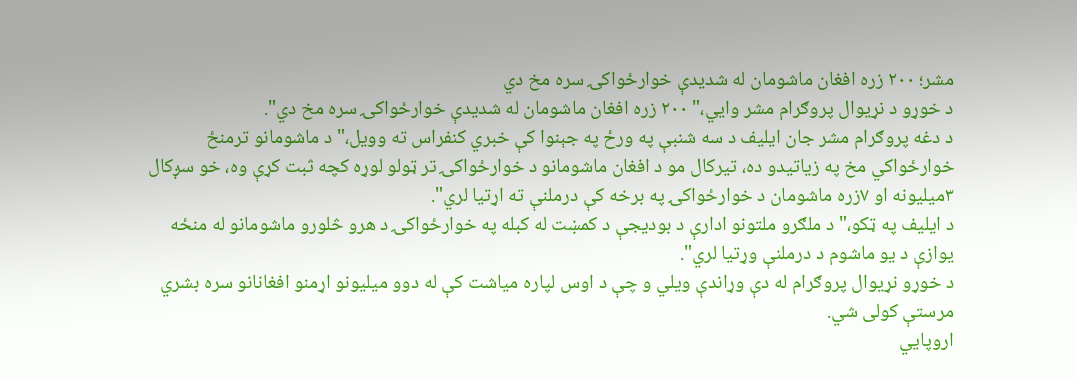مشر؛ ۲۰۰ زره افغان ماشومان له شدیدې خوارځواکۍ سره مخ دي
د خوړو د نړیوال پروګرام مشر وايي،" ۲۰۰ زره افغان ماشومان له شدیدې خوارځواکۍ سره مخ دي".
د دغه پروګرام مشر جان ایلیف د سه شنبې په ورځ په جېنوا کې خبري کنفراس ته وویل،" د ماشومانو ترمنځ خوارځواکي مخ په زیاتیدو ده، تیرکال مو د افغان ماشومانو د خوارځواکۍ تر ټولو لوړه کچه ثبت کړې وه، خو سږکال ۳میلیونه او ۷زره ماشومان د خوارځواکۍ په برخه کې درملنې ته اړتیا لري".
د ایلیف په ټکو،" د ملګرو ملتونو ادارې د بودیجې د کمښت له کبله په خوارځواکۍ د هرو څلورو ماشومانو له منځه یوازې د یو ماشوم د درملنې وړتیا لري".
د خوړو نړیوال پروګرام له دې وړاندې ویلي و چې د اوس لپاره میاشت کې له دوو میلیونو اړمنو افغانانو سره بشري مرستې کولی شي.
اروپايي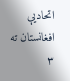اتحادیې افغانستان ته ۳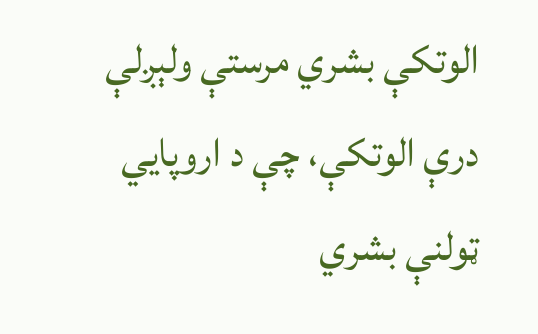الوتکې بشري مرستې ولېږلې
درې الوتکې، چې د اروپایي ټولنې بشري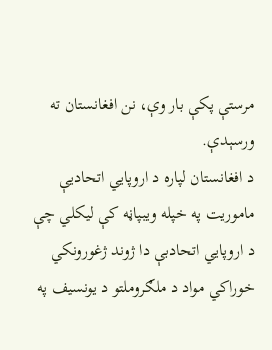مرستې پکې بار وې، نن افغانستان ته ورسېدې.
د افغانستان لپاره د اروپايي اتحادیې ماموریت په خپله ویبپاڼه کې لیکلي چې د اروپايي اتحادبې دا ژوند ژغورونکي خوراکي مواد د ملګروملتو د یونسیف په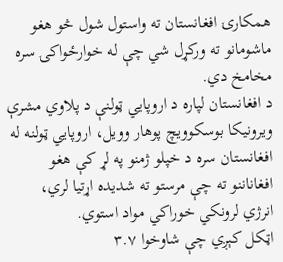همکارۍ افغانستان ته واستول شول څو هغو ماشومانو ته ورکړل شي چې له خوارځواکۍ سره مخامخ دي.
د افغانستان لپاره د اروپایي ټولنې د پلاوي مشرې ویرونیکا بوسکوویچ پوهار وویل، اروپایي ټولنه له افغانستان سره د خپلو ژمنو په لړ کې هغو افغاناننو ته چې مرستو ته شدیده اړتیا لري، انرژي لرونکي خوراکي مواد استوي.
اټکل کېږي چې شاوخوا ۳.۷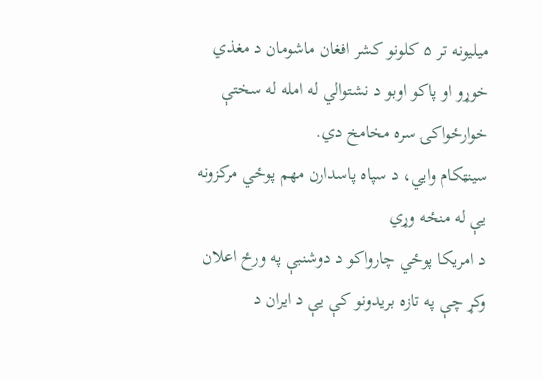میلیونه تر ۵ کلونو کشر افغان ماشومان د مغذي خوړو او پاکو اوبو د نشتوالي له امله له سختې خوارځواکۍ سره مخامخ دي.
سینټکام وايي، د سپاه پاسدارن مهم پوځي مرکزونه یې له منځه وړي
د امریکا پوځي چارواکو د دوشنبې په ورځ اعلان وکړ چې په تازه بریدونو کې یې د ایران د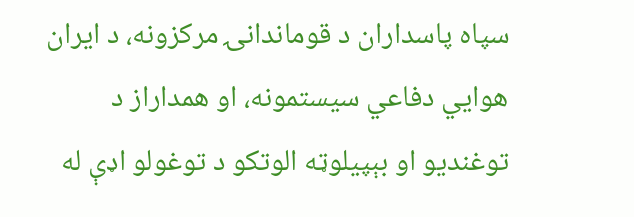سپاه پاسداران د قوماندانۍ مرکزونه، د ایران هوايي دفاعي سیستمونه، او همداراز د توغندیو او بېپیلوټه الوتکو د توغولو اډې له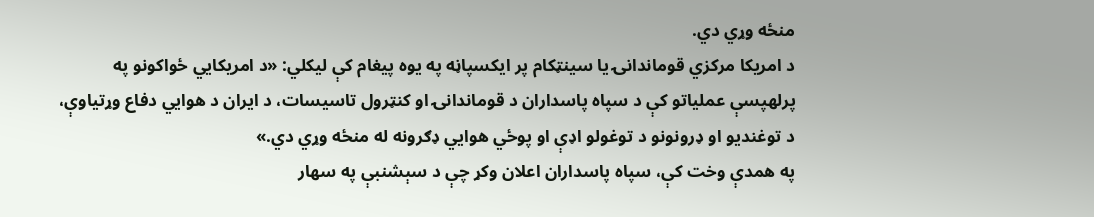منځه وړي دي.
د امریکا مرکزي قوماندانۍ یا سینټکام پر ایکسپاڼه په یوه پیغام کې لیکلي: «د امریکايي ځواکونو په پرلهپسې عملیاتو کې د سپاه پاسداران د قوماندانۍ او کنټرول تاسیسات، د ایران د هوايي دفاع وړتیاوې، د توغندیو او ډرونونو د توغولو اډې او پوځي هوايي ډګرونه له منځه وړي دي.»
په همدې وخت کې، سپاه پاسداران اعلان وکړ چې د سېشنبې په سهار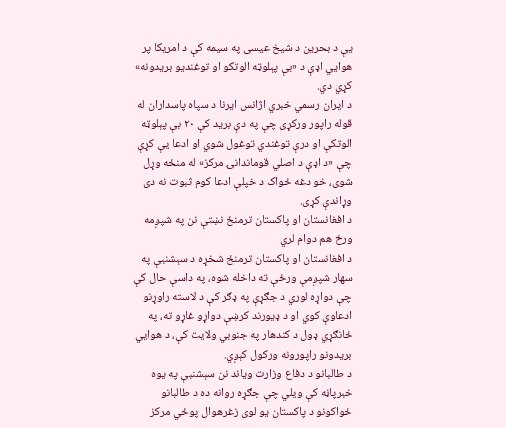یې د بحرین د شیخ عیسی په سیمه کې د امریکا پر هوايي اډې د «بې پېلوټه الوتکو او توغندیو بریدونه» کړي دي.
د ایران رسمي خبري اژانس ایرنا د سپاه پاسداران له قوله راپور ورکړی چې په دې برید کې ۲۰ بې پېلوټه الوتکې او درې توغندي توغول شوي او ادعا یې کړې چې «د اډې د اصلي قوماندانۍ مرکز» له منځه وړل شوی، خو دغه ځواک د خپلې ادعا کوم ثبوت نه دی وړاندې کړی.
د افغانستان او پاکستان ترمنځ نښتې نن په شپږمه ورځ هم دوام لري
د افغانستان او پاکستان ترمنځ شخړه د سېشنبې په سهار شپږمې ورځې ته داخله شوه، په داسې حال کې چې دواړه لوري د جګړې په ډګر کې د لاسته راوړنو ادعاوې کوي او د ډیورند کرښې دواړو غاړو ته، په ځانګړي ډول د کندهار په جنوبي ولایت کې، د هوايي بریدونو راپورونه ورکول کېږي.
د طالبانو د دفاع وزارت ویاند نن سېشنبې په یوه خبرپاڼه کې ویلي چې جګړه روانه ده د طالبانو ځواکونو د پاکستان یو لوی زغرهوال پوځي مرکز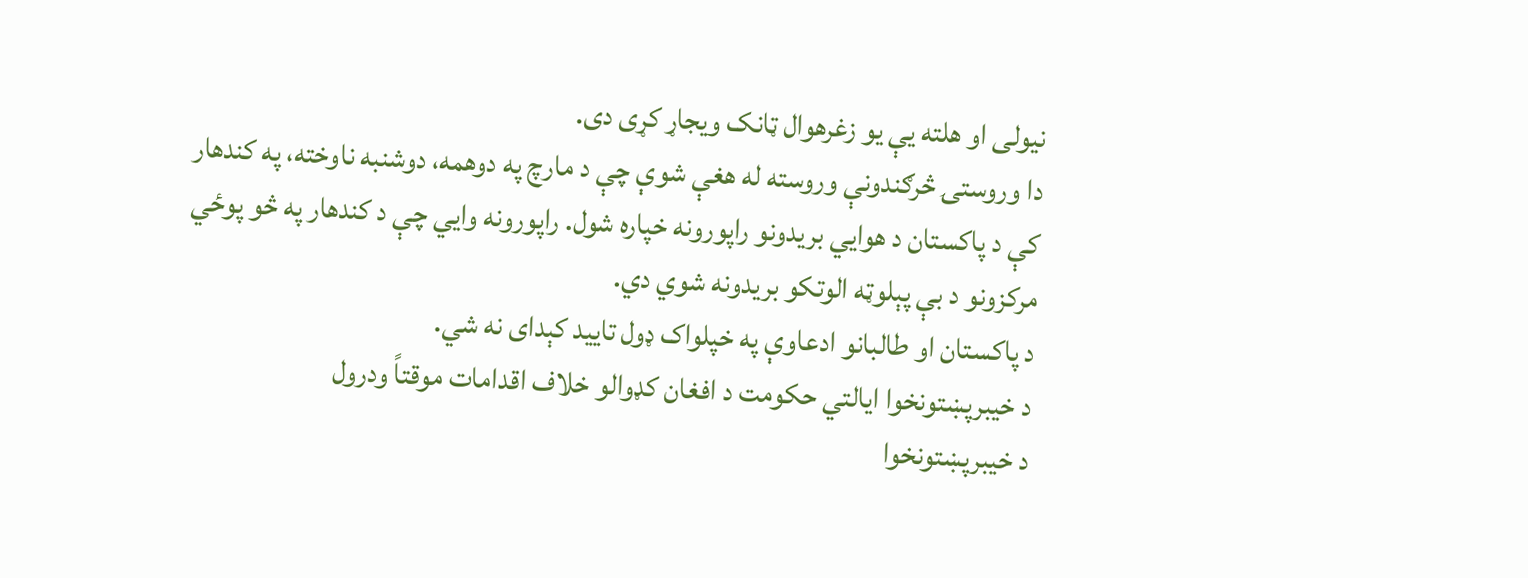نیولی او هلته یې یو زغرهوال ټانک ویجاړ کړی دی.
دا وروستۍ څرګندونې وروسته له هغې شوې چې د مارچ په دوهمه، دوشنبه ناوخته، په کندهار کې د پاکستان د هوايي بریدونو راپورونه خپاره شول. راپورونه وايي چې د کندهار په څو پوځي مرکزونو د بې پېلوټه الوتکو بریدونه شوي دي.
د پاکستان او طالبانو ادعاوې په خپلواک ډول تایید کېدای نه شي.
د خیبرپښتونخوا ایالتي حکومت د افغان کډوالو خلاف اقدامات موقتاً ودرول
د خیبرپښتونخوا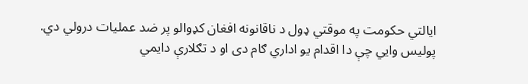ایالتي حکومت په موقتي ډول د ناقانونه افغان کډوالو پر ضد عملیات درولي دي.
پولیس وایي چې دا اقدام یو اداري ګام دی او د تګلارې دایمي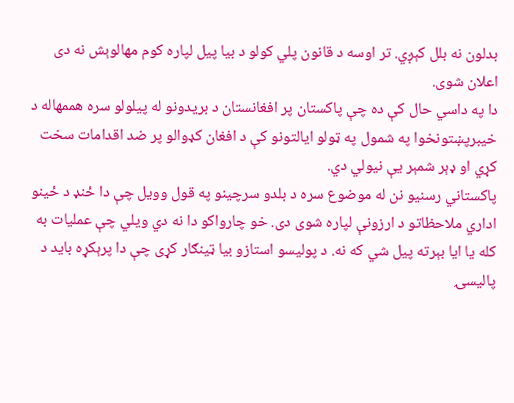بدلون نه بلل کېږي. تر اوسه د قانون پلي کولو د بیا پیل لپاره کوم مهالوېش نه دی اعلان شوی.
دا په داسي حال کې ده چې پاکستان پر افغانستان د بریدونو له پیلولو سره هممهاله د خیبرپښتونخوا په شمول په ټولو ایالتونو کې د افغان کډوالو پر ضد اقدامات سخت کړي او ډېر شمېر یې نیولي دي.
پاکستاني رسنیو نن له موضوع سره د بلدو سرچینو په قول وویل چې دا ځنډ د ځینو اداري ملاحظاتو د ارزونې لپاره شوی دی. خو چارواکو دا نه دي ویلي چې عملیات به کله یا ایا بېرته پیل شي که نه. د پولیسو استازو بیا ټینګار کړی چې دا پرېکړه باید د پالیسۍ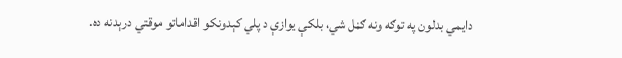دایمي بدلون په توګه ونه ګڼل شي، بلکې یوازې د پلي کېدونکو اقداماتو موقتي درېدنه ده.